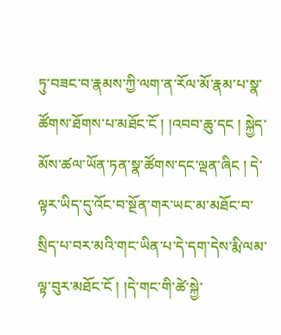ཏུ་བཟང་བ་རྣམས་ཀྱི་ལག་ན་རོལ་མོ་རྣམ་པ་སྣ་ཚོགས་ཐོགས་པ་མཐོང་ངོ ། །འབབ་ཆུ་དང ། སྐྱེད་མོས་ཚལ་ཡོན་ཏན་སྣ་ཚོགས་དང་ལྡན་ཞིང ། དེ་ལྟར་ཡིད་དུ་འོང་བ་སྔོན་གར་ཡང་མ་མཐོང་བ་སྲིད་པ་བར་མའི་གང་ཡིན་པ་དེ་དག་དེས་རྨི་ལམ་ལྟ་བུར་མཐོང་ངོ ། །དེ་གང་གི་ཚེ་སྐྱེ་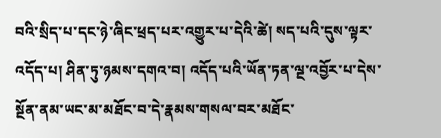བའི་སྲིད་པ་དང་ཉེ་ཞིང་ཕྲད་པར་འགྱུར་པ་དེའི་ཚེ། སད་པའི་དུས་ལྟར་འདོད་པ། ཤིན་ཏུ་ཉམས་དགའ་བ། འདོད་པའི་ཡོན་ཏན་ལྔ་འབྱོར་པ་དེས་སྔོན་ནམ་ཡང་མ་མཐོང་བ་དེ་རྣམས་གསལ་བར་མཐོང་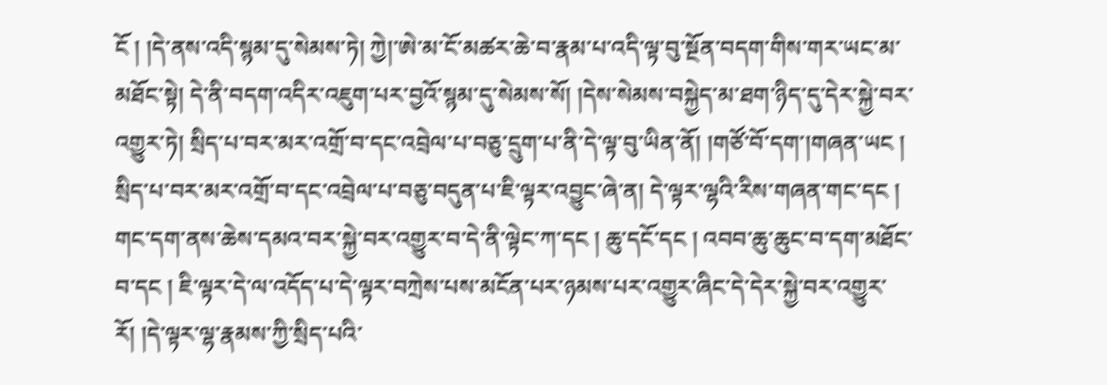ངོ ། །དེ་ནས་འདི་སྙམ་དུ་སེམས་ཏེ། ཀྱེ།་ཨེ་མ་ངོ་མཚར་ཆེ་བ་རྣམ་པ་འདི་ལྟ་བུ་སྔོན་བདག་གིས་གར་ཡང་མ་མཐོང་སྟེ། དེ་ནི་བདག་འདིར་འཇུག་པར་བྱའོ་སྙམ་དུ་སེམས་སོ། །དེས་སེམས་བསྐྱེད་མ་ཐག་ཉིད་དུ་དེར་སྐྱེ་བར་འགྱུར་ཏེ། སྲིད་པ་བར་མར་འགྲོ་བ་དང་འབྲེལ་པ་བཅུ་དྲུག་པ་ནི་དེ་ལྟ་བུ་ཡིན་ནོ། །གཙོ་བོ་དག་།གཞན་ཡང ། སྲིད་པ་བར་མར་འགྲོ་བ་དང་འབྲེལ་པ་བཅུ་བདུན་པ་ཇི་ལྟར་འབྱུང་ཞེ་ན། དེ་ལྟར་ལྷའི་རིས་གཞན་གང་དང ། གང་དག་ནས་ཆེས་དམའ་བར་སྐྱེ་བར་འགྱུར་བ་དེ་ནི་ལྟེང་ཀ་དང ། ཆུ་དངོ་དང ། འབབ་ཆུ་ཆུང་བ་དག་མཐོང་བ་དང ། ཇི་ལྟར་དེ་ལ་འདོད་པ་དེ་ལྟར་བཀྲེས་པས་མངོན་པར་ཉམས་པར་འགྱུར་ཞིང་དེ་དེར་སྐྱེ་བར་འགྱུར་རོ། །དེ་ལྟར་ལྷ་རྣམས་ཀྱི་སྲིད་པའི་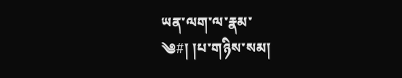ཡན་ལག་ལ་རྣམ་
༄#། །པ་གཉིས་སམ།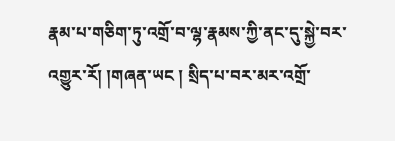རྣམ་པ་གཅིག་ཏུ་འགྲོ་བ་ལྷ་རྣམས་ཀྱི་ནང་དུ་སྐྱེ་བར་འགྱུར་རོ། །གཞན་ཡང ། སྲིད་པ་བར་མར་འགྲོ་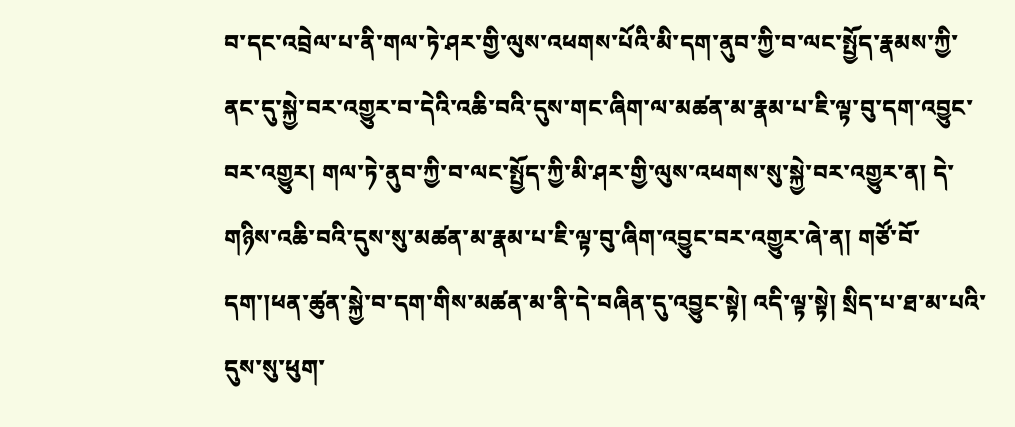བ་དང་འབྲེལ་པ་ནི་གལ་ཏེ་ཤར་གྱི་ལུས་འཕགས་པོའི་མི་དག་ནུབ་ཀྱི་བ་ལང་སྤྱོད་རྣམས་ཀྱི་ནང་དུ་སྐྱེ་བར་འགྱུར་བ་དེའི་འཆི་བའི་དུས་གང་ཞིག་ལ་མཚན་མ་རྣམ་པ་ཇི་ལྟ་བུ་དག་འབྱུང་བར་འགྱུར། གལ་ཏེ་ནུབ་ཀྱི་བ་ལང་སྤྱོད་ཀྱི་མི་ཤར་གྱི་ལུས་འཕགས་སུ་སྐྱེ་བར་འགྱུར་ན། དེ་གཉིས་འཆི་བའི་དུས་སུ་མཚན་མ་རྣམ་པ་ཇི་ལྟ་བུ་ཞིག་འབྱུང་བར་འགྱུར་ཞེ་ན། གཙོ་བོ་དག་།ཕན་ཚུན་སྐྱེ་བ་དག་གིས་མཚན་མ་ནི་དེ་བཞིན་དུ་འབྱུང་སྟེ། འདི་ལྟ་སྟེ། སྲིད་པ་ཐ་མ་པའི་དུས་སུ་ཕུག་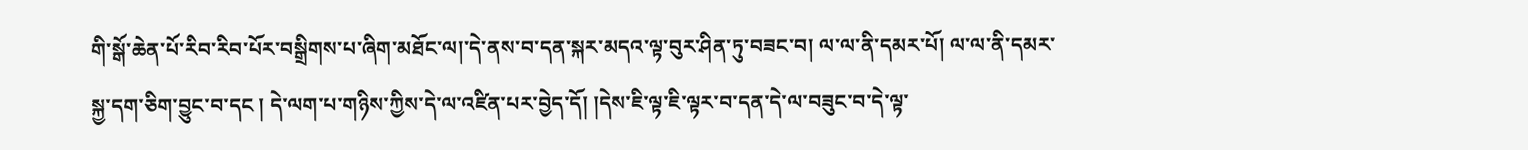གི་སྒོ་ཆེན་པོ་རིབ་རིབ་པོར་བསྒྲིགས་པ་ཞིག་མཐོང་ལ།་དེ་ནས་བ་དན་སྐར་མདའ་ལྟ་བུར་ཤིན་ཏུ་བཟང་བ། ལ་ལ་ནི་དམར་པོ། ལ་ལ་ནི་དམར་སྐྱ་དག་ཅིག་བྱུང་བ་དང ། དེ་ལག་པ་གཉིས་ཀྱིས་དེ་ལ་འཛིན་པར་བྱེད་དོ། །དེས་ཇི་ལྟ་ཇི་ལྟར་བ་དན་དེ་ལ་བཟུང་བ་དེ་ལྟ་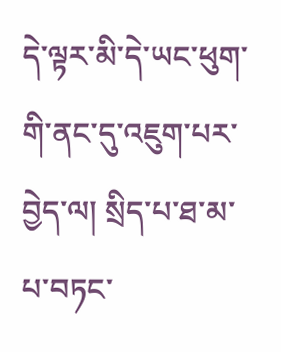དེ་ལྟར་མི་དེ་ཡང་ཕུག་གི་ནང་དུ་འཇུག་པར་བྱེད་ལ། སྲིད་པ་ཐ་མ་པ་བཏང་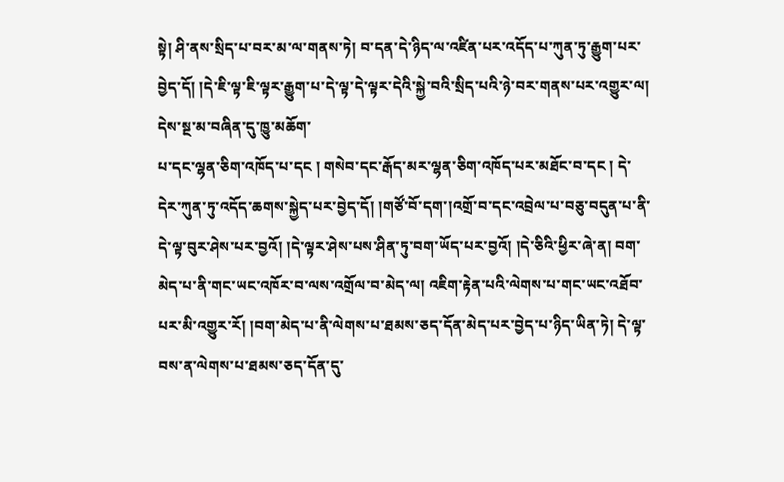སྟེ། ཤི་ནས་སྲིད་པ་བར་མ་ལ་གནས་ཏེ། བ་དན་དེ་ཉིད་ལ་འཛིན་པར་འདོད་པ་ཀུན་ཏུ་རྒྱུག་པར་བྱེད་དོ། །དེ་ཇི་ལྟ་ཇི་ལྟར་རྒྱུག་པ་དེ་ལྟ་དེ་ལྟར་དེའི་སྐྱེ་བའི་སྲིད་པའི་ཉེ་བར་གནས་པར་འགྱུར་ལ། དེས་སྔ་མ་བཞིན་དུ་ཁྱུ་མཆོག་
པ་དང་ལྷན་ཅིག་འཁོད་པ་དང ། གསེབ་དང་རྒོད་མར་ལྷན་ཅིག་འཁོད་པར་མཐོང་བ་དང ། དེ་དེར་ཀུན་ཏུ་འདོད་ཆགས་སྐྱེད་པར་བྱེད་དོ། །གཙོ་བོ་དག་།འགྲོ་བ་དང་འབྲེལ་པ་བཅུ་བདུན་པ་ནི་དེ་ལྟ་བུར་ཤེས་པར་བྱའོ། །དེ་ལྟར་ཤེས་པས་ཤིན་ཏུ་བག་ཡོད་པར་བྱའོ། །དེ་ཅིའི་ཕྱིར་ཞེ་ན། བག་མེད་པ་ནི་གང་ཡང་འཁོར་བ་ལས་འགྲོལ་བ་མེད་ལ། འཇིག་རྟེན་པའི་ལེགས་པ་གང་ཡང་འཐོབ་པར་མི་འགྱུར་རོ། །བག་མེད་པ་ནི་ལེགས་པ་ཐམས་ཅད་དོན་མེད་པར་བྱེད་པ་ཉིད་ཡིན་ཏེ། དེ་ལྟ་བས་ན་ལེགས་པ་ཐམས་ཅད་དོན་དུ་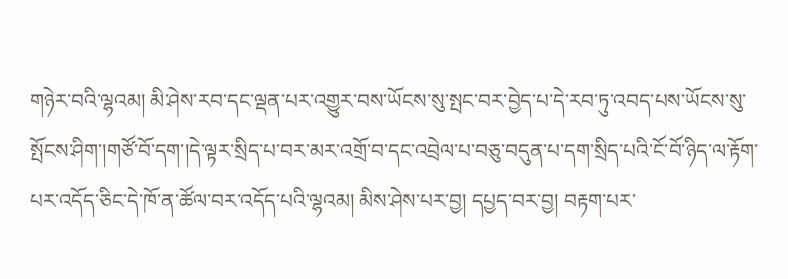གཉེར་བའི་ལྷའམ། མི་ཤེས་རབ་དང་ལྡན་པར་འགྱུར་བས་ཡོངས་སུ་སྤང་བར་བྱེད་པ་དེ་རབ་ཏུ་འབད་པས་ཡོངས་སུ་སྤོངས་ཤིག་།གཙོ་བོ་དག་།དེ་ལྟར་སྲིད་པ་བར་མར་འགྲོ་བ་དང་འབྲེལ་པ་བཅུ་བདུན་པ་དག་སྲིད་པའི་ངོ་བོ་ཉིད་ལ་རྟོག་པར་འདོད་ཅིང་དེ་ཁོ་ན་ཚོལ་བར་འདོད་པའི་ལྷའམ། མིས་ཤེས་པར་བྱ། དཔྱད་བར་བྱ། བརྟག་པར་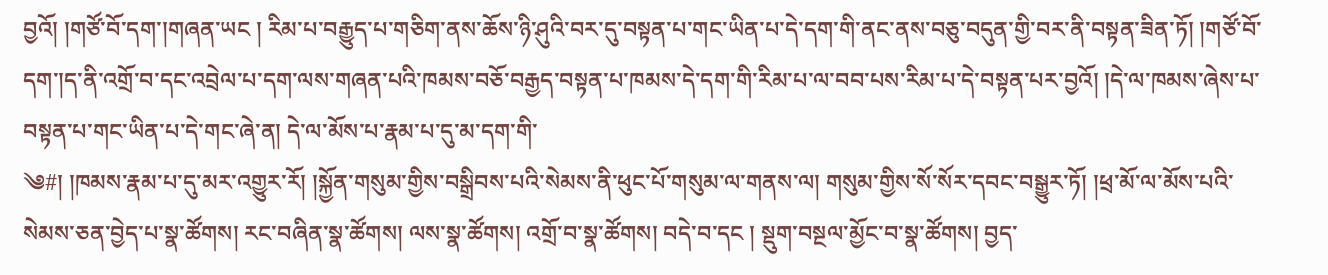བྱའོ། །གཙོ་བོ་དག་།གཞན་ཡང ། རིམ་པ་བརྒྱུད་པ་གཅིག་ནས་ཆོས་ཉི་ཤུའི་བར་དུ་བསྟན་པ་གང་ཡིན་པ་དེ་དག་གི་ནང་ནས་བཅུ་བདུན་གྱི་བར་ནི་བསྟན་ཟིན་ཏོ། །གཙོ་བོ་དག་།ད་ནི་འགྲོ་བ་དང་འབྲེལ་པ་དག་ལས་གཞན་པའི་ཁམས་བཅོ་བརྒྱད་བསྟན་པ་ཁམས་དེ་དག་གི་རིམ་པ་ལ་བབ་པས་རིམ་པ་དེ་བསྟན་པར་བྱའོ། །དེ་ལ་ཁམས་ཞེས་པ་བསྟན་པ་གང་ཡིན་པ་དེ་གང་ཞེ་ན། དེ་ལ་མོས་པ་རྣམ་པ་དུ་མ་དག་གི་
༄#། །ཁམས་རྣམ་པ་དུ་མར་འགྱུར་རོ། །སྐྱོན་གསུམ་གྱིས་བསྒྲིབས་པའི་སེམས་ནི་ཕུང་པོ་གསུམ་ལ་གནས་ལ། གསུམ་གྱིས་སོ་སོར་དབང་བསྒྱུར་ཏོ། །ཕྲ་མོ་ལ་མོས་པའི་སེམས་ཅན་བྱེད་པ་སྣ་ཚོགས། རང་བཞིན་སྣ་ཚོགས། ལས་སྣ་ཚོགས། འགྲོ་བ་སྣ་ཚོགས། བདེ་བ་དང ། སྡུག་བསྔལ་མྱོང་བ་སྣ་ཚོགས། བྱད་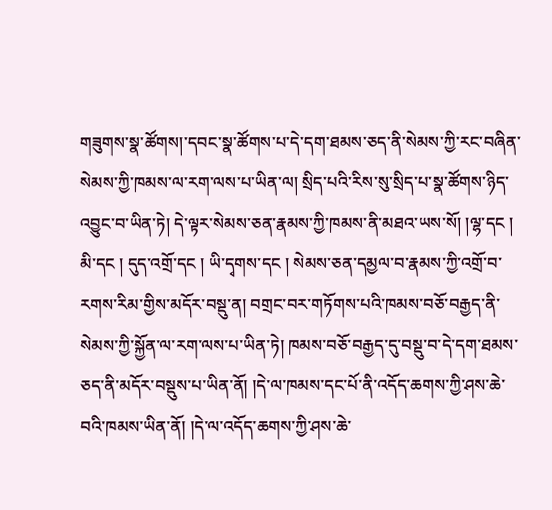གཟུགས་སྣ་ཚོགས།་དབང་སྣ་ཚོགས་པ་དེ་དག་ཐམས་ཅད་ནི་སེམས་ཀྱི་རང་བཞིན་སེམས་ཀྱི་ཁམས་ལ་རག་ལས་པ་ཡིན་ལ། སྲིད་པའི་རིས་སུ་སྲིད་པ་སྣ་ཚོགས་ཉིད་འབྱུང་བ་ཡིན་ཏེ། དེ་ལྟར་སེམས་ཅན་རྣམས་ཀྱི་ཁམས་ནི་མཐའ་ཡས་སོ། །ལྷ་དང ། མི་དང ། དུད་འགྲོ་དང ། ཡི་དྭགས་དང ། སེམས་ཅན་དམྱལ་བ་རྣམས་ཀྱི་འགྲོ་བ་རགས་རིམ་གྱིས་མདོར་བསྡུ་ན། བགྲང་བར་གཏོགས་པའི་ཁམས་བཅོ་བརྒྱད་ནི་སེམས་ཀྱི་སྐྱོན་ལ་རག་ལས་པ་ཡིན་ཏེ། ཁམས་བཅོ་བརྒྱད་དུ་བསྡུ་བ་དེ་དག་ཐམས་ཅད་ནི་མདོར་བསྡུས་པ་ཡིན་ནོ། །དེ་ལ་ཁམས་དང་པོ་ནི་འདོད་ཆགས་ཀྱི་ཤས་ཆེ་བའི་ཁམས་ཡིན་ནོ། །དེ་ལ་འདོད་ཆགས་ཀྱི་ཤས་ཆེ་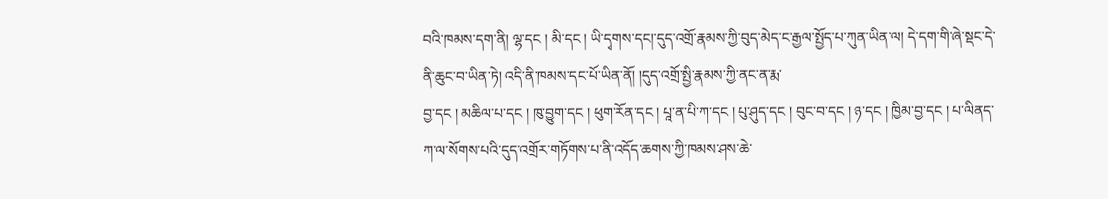བའི་ཁམས་དག་ནི། ལྷ་དང ། མི་དང ། ཡི་དྭགས་དང།་དུད་འགྲོ་རྣམས་ཀྱི་བུད་མེད་ང་རྒྱལ་སྤྱོད་པ་ཀུན་ཡིན་ལ། དེ་དག་གི་ཞེ་སྡང་དེ་ནི་ཆུང་བ་ཡིན་ཏེ། འདི་ནི་ཁམས་དང་པོ་ཡིན་ནོ། །དུད་འགྲོ་སྤྱི་རྣམས་ཀྱི་ནང་ན་རྨ་
བྱ་དང ། མཆིལ་པ་དང ། ཁུ་བྱུག་དང ། ཕུག་རོན་དང ། པཱ་ན་པི་ཀ་དང ། པུ་ཤུད་དང ། བུང་བ་དང ། ཉ་དང ། ཁྱིམ་བྱ་དང ། པ་ལིནད་ཀ་ལ་སོགས་པའི་དུད་འགྲོར་གཏོགས་པ་ནི་འདོད་ཆགས་ཀྱི་ཁམས་ཤས་ཆེ་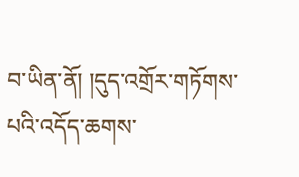བ་ཡིན་ནོ། །དུད་འགྲོར་གཏོགས་པའི་འདོད་ཆགས་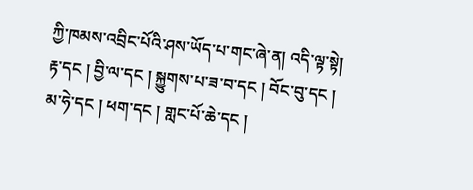ཀྱི་ཁམས་འབྲིང་པོའི་ཤས་ཡོད་པ་གང་ཞེ་ན། འདི་ལྟ་སྟེ། རྟ་དང ། བྱི་ལ་དང ། སྐྱུགས་པ་ཟ་བ་དང ། བོང་བུ་དང ། མ་ཧེ་དང ། ཕག་དང ། གླང་པོ་ཆེ་དང །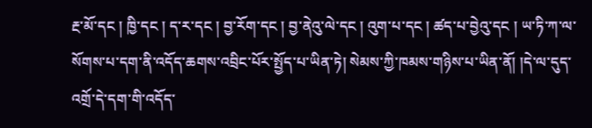རྔ་མོ་དང ། ཁྱི་དང ། ད་ར་དང ། བྱ་རོག་དང ། བྱ་ནེའུ་ལེ་དང ། འུག་པ་དང ། ཚད་པ་བྱེའུ་དང ། ཡ་ཏི་ཀ་ལ་སོགས་པ་དག་ནི་འདོད་ཆགས་འབྲིང་པོར་སྤྱོད་པ་ཡིན་ཏེ། སེམས་ཀྱི་ཁམས་གཉིས་པ་ཡིན་ནོ། །དེ་ལ་དུད་འགྲོ་དེ་དག་གི་འདོད་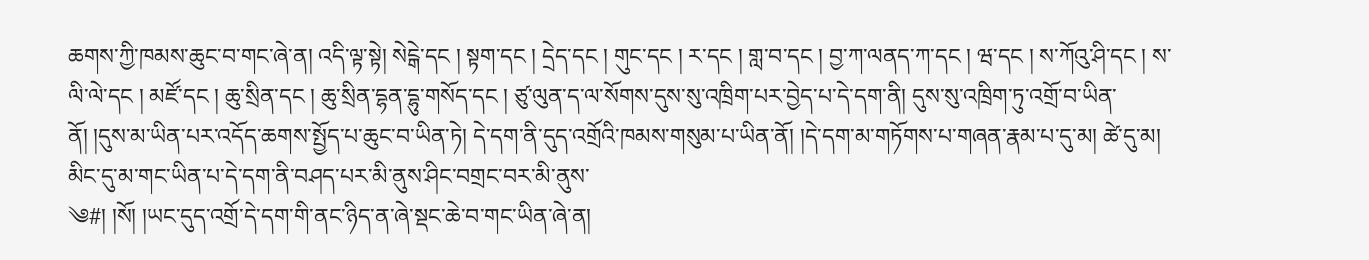ཆགས་ཀྱི་ཁམས་ཆུང་བ་གང་ཞེ་ན། འདི་ལྟ་སྟེ། སེངྒེ་དང ། སྟག་དང ། དྲེད་དང ། གུང་དང ། ར་དང ། གླ་བ་དང ། བྱ་ཀ་ལནད་ཀ་དང ། ཝ་དང ། ས་ཀོའུ་ཤི་དང ། ས་ལི་ལེ་དང ། མཛོ་དང ། ཆུ་སྲིན་དང ། ཆུ་སྲིན་དྷན་དྷུ་གསོད་དང ། ཙུ་ལུན་ད་ལ་སོགས་དུས་སུ་འཁྲིག་པར་བྱེད་པ་དེ་དག་ནི། དུས་སུ་འཁྲིག་ཏུ་འགྲོ་བ་ཡིན་ནོ། །དུས་མ་ཡིན་པར་འདོད་ཆགས་སྤྱོད་པ་ཆུང་བ་ཡིན་ཏེ། དེ་དག་ནི་དུད་འགྲོའི་ཁམས་གསུམ་པ་ཡིན་ནོ། །དེ་དག་མ་གཏོགས་པ་གཞན་རྣམ་པ་དུ་མ། ཚེ་དུ་མ། མིང་དུ་མ་གང་ཡིན་པ་དེ་དག་ནི་བཤད་པར་མི་ནུས་ཤིང་བགྲང་བར་མི་ནུས་
༄#། །སོ། །ཡང་དུད་འགྲོ་དེ་དག་གི་ནང་ཉིད་ན་ཞེ་སྡང་ཆེ་བ་གང་ཡིན་ཞེ་ན།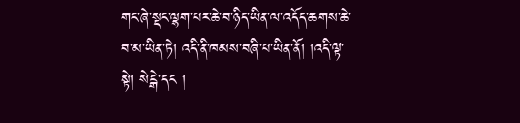གང་ཞེ་སྡང་ལྷག་པར་ཆེ་བ་ཉིད་ཡིན་ལ་འདོད་ཆགས་ཆེ་བ་མ་ཡིན་ཏེ། འདི་ནི་ཁམས་བཞི་པ་ཡིན་ནོ། །འདི་ལྟ་སྟེ། སེངྒེ་དང །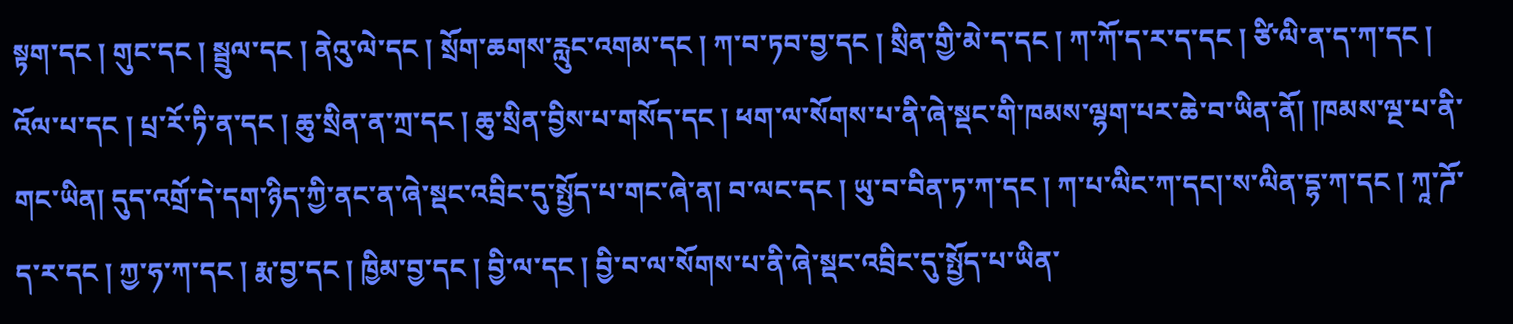སྟག་དང ། གུང་དང ། སྦྲུལ་དང ། ནེའུ་ལེ་དང ། སྲོག་ཆགས་རླུང་འགམ་དང ། ཀ་བ་ཏབ་བྱ་དང ། སྲིན་གྱི་མེ་ད་དང ། ཀ་ཀོ་ད་ར་ད་དང ། ཙི་ལི་ན་ད་ཀ་དང ། འོལ་པ་དང ། པྲ་རོ་ཏི་ན་དང ། ཆུ་སྲིན་ན་ཀྲ་དང ། ཆུ་སྲིན་བྱིས་པ་གསོད་དང ། ཕག་ལ་སོགས་པ་ནི་ཞེ་སྡང་གི་ཁམས་ལྷག་པར་ཆེ་བ་ཡིན་ནོ། །ཁམས་ལྔ་པ་ནི་གང་ཡིན། དུད་འགྲོ་དེ་དག་ཉིད་ཀྱི་ནང་ན་ཞེ་སྡང་འབྲིང་དུ་སྤྱོད་པ་གང་ཞེ་ན། བ་ལང་དང ། ཡུ་བ་བིན་ཏ་ཀ་དང ། ཀ་པ་ལིང་ཀ་དང།་ས་ལིན་དྷ་ཀ་དང ། ཀཱ་ཌོ་ད་ར་དང ། ཀྱ་ཧ་ཀ་དང ། རྨ་བྱ་དང ། ཁྱིམ་བྱ་དང ། བྱི་ལ་དང ། བྱི་བ་ལ་སོགས་པ་ནི་ཞེ་སྡང་འབྲིང་དུ་སྤྱོད་པ་ཡིན་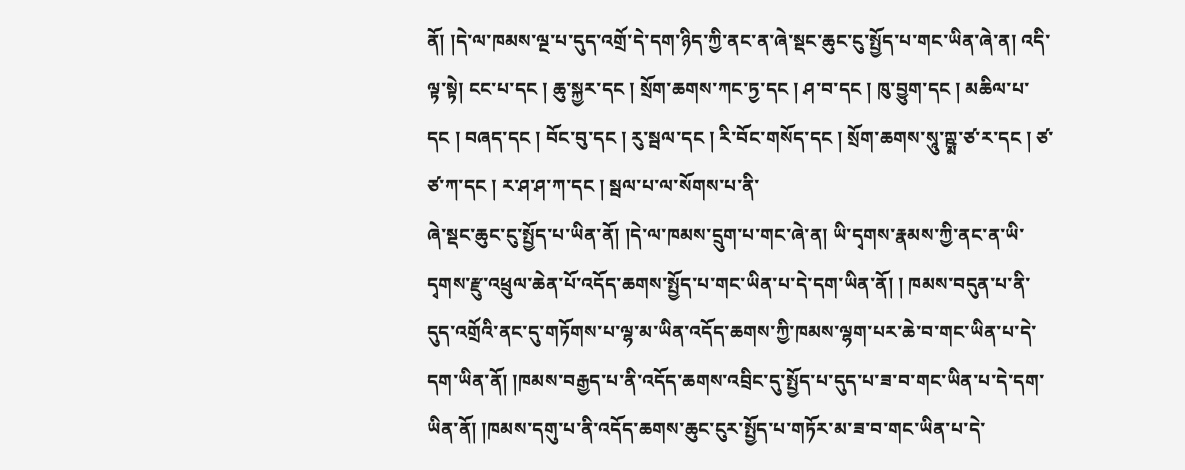ནོ། །དེ་ལ་ཁམས་ལྔ་པ་དུད་འགྲོ་དེ་དག་ཉིད་ཀྱི་ནང་ན་ཞེ་སྡང་ཆུང་ངུ་སྤྱོད་པ་གང་ཡིན་ཞེ་ན། འདི་ལྟ་སྟེ། ངང་པ་དང ། ཆུ་སྐྱར་དང ། སྲོག་ཆགས་ཀང་ཏྱ་དང ། ཤ་བ་དང ། ཁུ་བྱུག་དང ། མཆིལ་པ་དང ། བཞད་དང ། བོང་བུ་དང ། རུ་སྦལ་དང ། རི་བོང་གསོད་དང ། སྲོག་ཆགས་སཱུ་ཀྵྨ་ཙ་ར་དང ། ཙ་ཙ་ཀ་དང ། ར་ཤ་ཤ་ཀ་དང ། སྦལ་པ་ལ་སོགས་པ་ནི་
ཞེ་སྡང་ཆུང་ངུ་སྤྱོད་པ་ཡིན་ནོ། །དེ་ལ་ཁམས་དྲུག་པ་གང་ཞེ་ན། ཡི་དྭགས་རྣམས་ཀྱི་ནང་ན་ཡི་དྭགས་རྫུ་འཕྲུལ་ཆེན་པོ་འདོད་ཆགས་སྤྱོད་པ་གང་ཡིན་པ་དེ་དག་ཡིན་ནོ། ། ཁམས་བདུན་པ་ནི་དུད་འགྲོའི་ནང་དུ་གཏོགས་པ་ལྷ་མ་ཡིན་འདོད་ཆགས་ཀྱི་ཁམས་ལྷག་པར་ཆེ་བ་གང་ཡིན་པ་དེ་དག་ཡིན་ནོ། །ཁམས་བརྒྱད་པ་ནི་འདོད་ཆགས་འབྲིང་དུ་སྤྱོད་པ་དུད་པ་ཟ་བ་གང་ཡིན་པ་དེ་དག་ཡིན་ནོ། །ཁམས་དགུ་པ་ནི་འདོད་ཆགས་ཆུང་ངུར་སྤྱོད་པ་གཏོར་མ་ཟ་བ་གང་ཡིན་པ་དེ་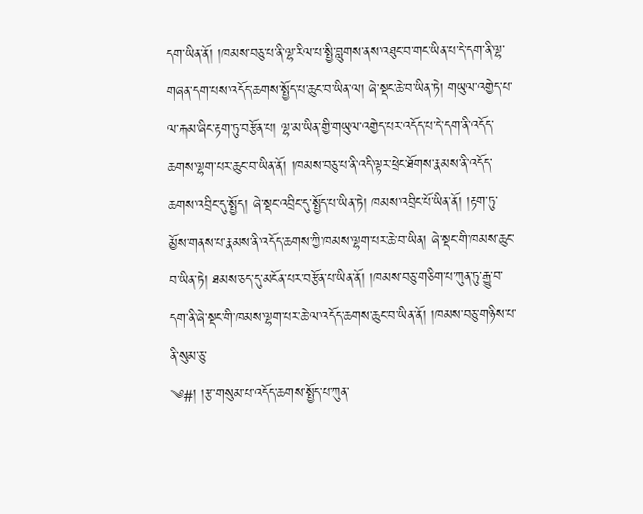དག་ཡིན་ནོ། །ཁམས་བཅུ་པ་ནི་ལྷ་རིལ་པ་སྤྱི་བླུགས་ནས་འཐུང་བ་གང་ཡིན་པ་དེ་དག་ནི་ལྷ་གཞན་དག་པས་འདོད་ཆགས་སྤྱོད་པ་ཆུང་བ་ཡིན་ལ། ཞེ་སྡང་ཆེ་བ་ཡིན་ཏེ། གཡུལ་འགྱེད་པ་ལ་རྐམ་ཞིང་རྟག་ཏུ་བརྩོན་པ། ལྷ་མ་ཡིན་གྱི་གཡུལ་འགྱེད་པར་འདོད་པ་དེ་དག་ནི་འདོད་ཆགས་ལྷག་པར་ཆུང་བ་ཡིན་ནོ། །ཁམས་བཅུ་པ་ནི་འདི་ལྟར་ཕྲེང་ཐོགས་རྣམས་ནི་འདོད་ཆགས་འབྲིང་དུ་སྤྱོད། ཞེ་སྡང་འབྲིང་དུ་སྤྱོད་པ་ཡིན་ཏེ། ཁམས་འབྲིང་པོ་ཡིན་ནོ། །རྟག་ཏུ་མྱོས་གནས་པ་རྣམས་ནི་འདོད་ཆགས་ཀྱི་ཁམས་ལྷག་པར་ཆེ་བ་ཡིན། ཞེ་སྡང་གི་ཁམས་ཆུང་བ་ཡིན་ཏེ། ཐམས་ཅད་དུ་མངོན་པར་བརྩོན་པ་ཡིན་ནོ། །ཁམས་བཅུ་གཅིག་པ་ཀུན་ཏུ་རྒྱུ་བ་དག་ནི་ཞེ་སྡང་གི་ཁམས་ལྷག་པར་ཆེ་ལ་འདོད་ཆགས་ཆུང་བ་ཡིན་ནོ། །ཁམས་བཅུ་གཉིས་པ་ནི་སུམ་ཅུ་
༄#། །རྩ་གསུམ་པ་འདོད་ཆགས་སྤྱོད་པ་ཀུན་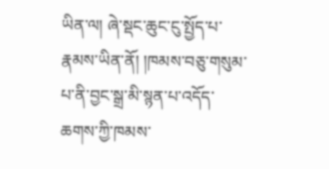ཡིན་ལ། ཞེ་སྡང་ཆུང་ངུ་སྤྱོད་པ་རྣམས་ཡིན་ནོ། །ཁམས་བཅུ་གསུམ་པ་ནི་བྱང་སྒྲ་མི་སྙན་པ་འདོད་ཆགས་ཀྱི་ཁམས་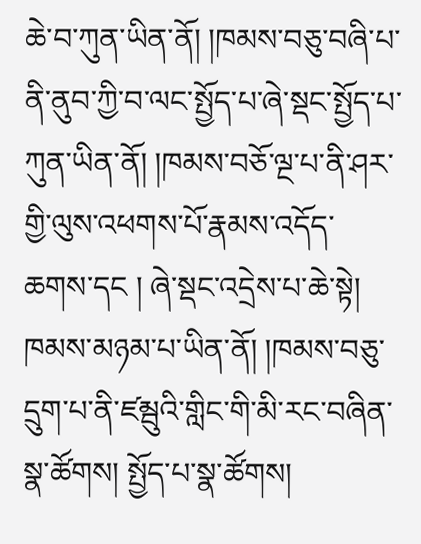ཆེ་བ་ཀུན་ཡིན་ནོ། །ཁམས་བཅུ་བཞི་པ་ནི་ནུབ་ཀྱི་བ་ལང་སྤྱོད་པ་ཞེ་སྡང་སྤྱོད་པ་ཀུན་ཡིན་ནོ། །ཁམས་བཅོ་ལྔ་པ་ནི་ཤར་གྱི་ལུས་འཕགས་པོ་རྣམས་འདོད་ཆགས་དང ། ཞེ་སྡང་འདྲེས་པ་ཆེ་སྟེ། ཁམས་མཉམ་པ་ཡིན་ནོ། །ཁམས་བཅུ་དྲུག་པ་ནི་ཛམྦུའི་གླིང་གི་མི་རང་བཞིན་སྣ་ཚོགས། སྤྱོད་པ་སྣ་ཚོགས།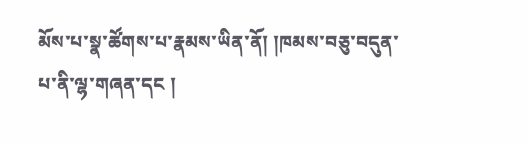མོས་པ་སྣ་ཚོགས་པ་རྣམས་ཡིན་ནོ། །ཁམས་བཅུ་བདུན་པ་ནི་ལྷ་གཞན་དང །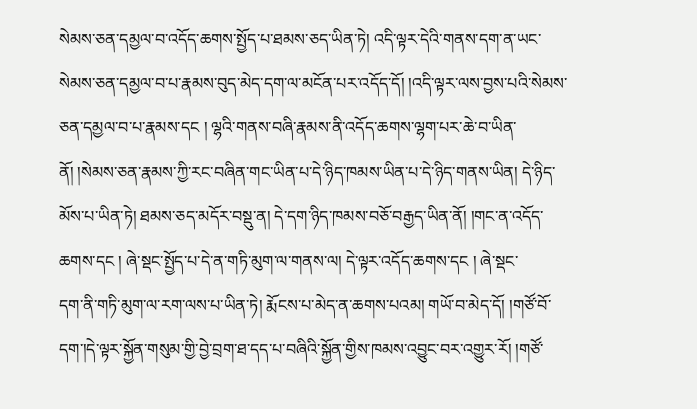སེམས་ཅན་དམྱལ་བ་འདོད་ཆགས་སྤྱོད་པ་ཐམས་ཅད་ཡིན་ཏེ། འདི་ལྟར་དེའི་གནས་དག་ན་ཡང་སེམས་ཅན་དམྱལ་བ་པ་རྣམས་བུད་མེད་དག་ལ་མངོན་པར་འདོད་དོ། །འདི་ལྟར་ལས་བྱས་པའི་སེམས་ཅན་དམྱལ་བ་པ་རྣམས་དང ། ལྷའི་གནས་བཞི་རྣམས་ནི་འདོད་ཆགས་ལྷག་པར་ཆེ་བ་ཡིན་ནོ། །སེམས་ཅན་རྣམས་ཀྱི་རང་བཞིན་གང་ཡིན་པ་དེ་ཉིད་ཁམས་ཡིན་པ་དེ་ཉིད་གནས་ཡིན། དེ་ཉིད་མོས་པ་ཡིན་ཏེ། ཐམས་ཅད་མདོར་བསྡུ་ན། དེ་དག་ཉིད་ཁམས་བཅོ་བརྒྱད་ཡིན་ནོ། །གང་ན་འདོད་ཆགས་དང ། ཞེ་སྡང་སྤྱོད་པ་དེ་ན་གཏི་མུག་ལ་གནས་ལ། དེ་ལྟར་འདོད་ཆགས་དང ། ཞེ་སྡང་
དག་ནི་གཏི་མུག་ལ་རག་ལས་པ་ཡིན་ཏེ། རྨོངས་པ་མེད་ན་ཆགས་པའམ། གཡོ་བ་མེད་དོ། །གཙོ་བོ་དག་།དེ་ལྟར་སྐྱོན་གསུམ་གྱི་བྱེ་བྲག་ཐ་དད་པ་བཞིའི་སྐྱོན་གྱིས་ཁམས་འབྱུང་བར་འགྱུར་རོ། །གཙོ་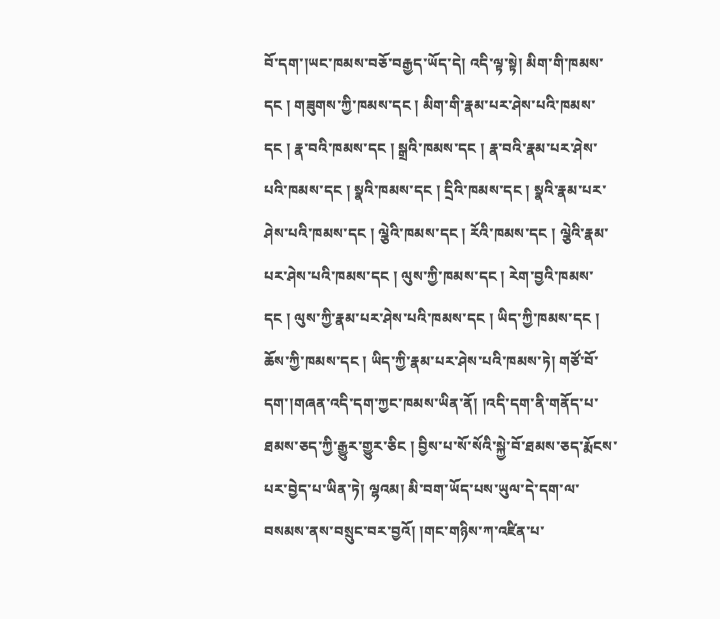བོ་དག་།ཡང་ཁམས་བཅོ་བརྒྱད་ཡོད་དེ། འདི་ལྟ་སྟེ། མིག་གི་ཁམས་དང ། གཟུགས་ཀྱི་ཁམས་དང ། མིག་གི་རྣམ་པར་ཤེས་པའི་ཁམས་དང ། རྣ་བའི་ཁམས་དང ། སྒྲའི་ཁམས་དང ། རྣ་བའི་རྣམ་པར་ཤེས་པའི་ཁམས་དང ། སྣའི་ཁམས་དང ། དྲིའི་ཁམས་དང ། སྣའི་རྣམ་པར་ཤེས་པའི་ཁམས་དང ། ལྕེའི་ཁམས་དང ། རོའི་ཁམས་དང ། ལྕེའི་རྣམ་པར་ཤེས་པའི་ཁམས་དང ། ལུས་ཀྱི་ཁམས་དང ། རེག་བྱའི་ཁམས་དང ། ལུས་ཀྱི་རྣམ་པར་ཤེས་པའི་ཁམས་དང ། ཡིད་ཀྱི་ཁམས་དང ། ཆོས་ཀྱི་ཁམས་དང ། ཡིད་ཀྱི་རྣམ་པར་ཤེས་པའི་ཁམས་ཏེ། གཙོ་བོ་དག་།གཞན་འདི་དག་ཀྱང་ཁམས་ཡིན་ནོ། །འདི་དག་ནི་གནོད་པ་ཐམས་ཅད་ཀྱི་རྒྱུར་གྱུར་ཅིང ། བྱིས་པ་སོ་སོའི་སྐྱེ་བོ་ཐམས་ཅད་རྨོངས་པར་བྱེད་པ་ཡིན་ཏེ། ལྷའམ། མི་བག་ཡོད་པས་ཡུལ་དེ་དག་ལ་བསམས་ནས་བསྲུང་བར་བྱའོ། །གང་གཉིས་ཀ་འཛིན་པ་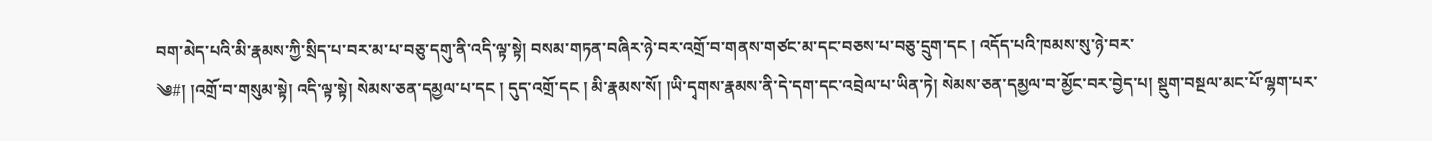བག་མེད་པའི་མི་རྣམས་ཀྱི་སྲིད་པ་བར་མ་པ་བཅུ་དགུ་ནི་འདི་ལྟ་སྟེ། བསམ་གཏན་བཞིར་ཉེ་བར་འགྲོ་བ་གནས་གཙང་མ་དང་བཅས་པ་བཅུ་དྲུག་དང ། འདོད་པའི་ཁམས་སུ་ཉེ་བར་
༄#། །འགྲོ་བ་གསུམ་སྟེ། འདི་ལྟ་སྟེ། སེམས་ཅན་དམྱལ་པ་དང ། དུད་འགྲོ་དང ། མི་རྣམས་སོ། །ཡི་དྭགས་རྣམས་ནི་དེ་དག་དང་འབྲེལ་པ་ཡིན་ཏེ། སེམས་ཅན་དམྱལ་བ་མྱོང་བར་བྱེད་པ། སྡུག་བསྔལ་མང་པོ་ལྷག་པར་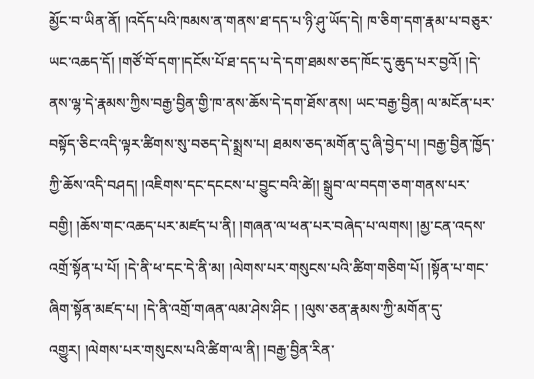མྱོང་བ་ཡིན་ནོ། །འདོད་པའི་ཁམས་ན་གནས་ཐ་དད་པ་ཉི་ཤུ་ཡོད་དེ། ཁ་ཅིག་དག་རྣམ་པ་བཅུར་ཡང་འཆད་དོ། །གཙོ་བོ་དག་།དངོས་པོ་ཐ་དད་པ་དེ་དག་ཐམས་ཅད་ཁོང་དུ་ཆུད་པར་བྱའོ། །དེ་ནས་ལྷ་དེ་རྣམས་ཀྱིས་བརྒྱ་བྱིན་གྱི་ཁ་ནས་ཆོས་དེ་དག་ཐོས་ནས། ཡང་བརྒྱ་བྱིན། ལ་མངོན་པར་བསྟོད་ཅིང་འདི་ལྟར་ཚིགས་སུ་བཅད་དེ་སྨྲས་པ། ཐམས་ཅད་མགོན་དུ་ཞི་བྱེད་པ། །བརྒྱ་བྱིན་ཁྱོད་ཀྱི་ཆོས་འདི་བཤད། །འཇིགས་དང་དངངས་པ་བྱུང་བའི་ཚེ།། སྒྲུབ་ལ་བདག་ཅག་གནས་པར་བགྱི། །ཆོས་གང་འཆད་པར་མཛད་པ་ནི། །གཞན་ལ་ཕན་པར་བཞེད་པ་ལགས། །མྱ་ངན་འདས་འགྲོ་སྟོན་པ་པོ། །དེ་ནི་ཕ་དང་དེ་ནི་མ། །ལེགས་པར་གསུངས་པའི་ཚིག་གཅིག་པོ། །སྟོན་པ་གང་ཞིག་སྟོན་མཛད་པ། །དེ་ནི་འགྲོ་གཞན་ལམ་ཤེས་ཤིང ། །ལུས་ཅན་རྣམས་ཀྱི་མགོན་དུ་འགྱུར། །ལེགས་པར་གསུངས་པའི་ཚིག་ལ་ནི། །བརྒྱ་བྱིན་རིན་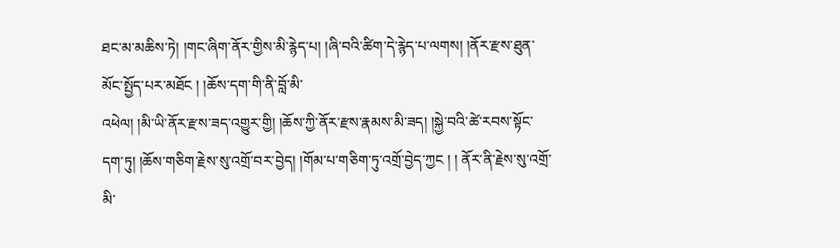ཐང་མ་མཆིས་ཏེ། །གང་ཞིག་ནོར་གྱིས་མི་རྙེད་པ། །ཞི་བའི་ཚིག་དེ་རྙེད་པ་ལགས། །ནོར་རྫས་ཐུན་མོང་སྤྱོད་པར་མཐོང ། །ཆོས་དག་གི་ནི་བློ་མི་
འཕེལ། །མི་ཡི་ནོར་རྫས་ཟད་འགྱུར་གྱི། །ཆོས་ཀྱི་ནོར་རྫས་རྣམས་མི་ཟད། །སྐྱེ་བའི་ཚེ་རབས་སྟོང་དག་ཏུ། །ཆོས་གཅིག་རྗེས་སུ་འགྲོ་བར་བྱེད། །གོམ་པ་གཅིག་ཏུ་འགྲོ་བྱེད་ཀྱང ། ། ནོར་ནི་རྗེས་སུ་འགྲོ་མི་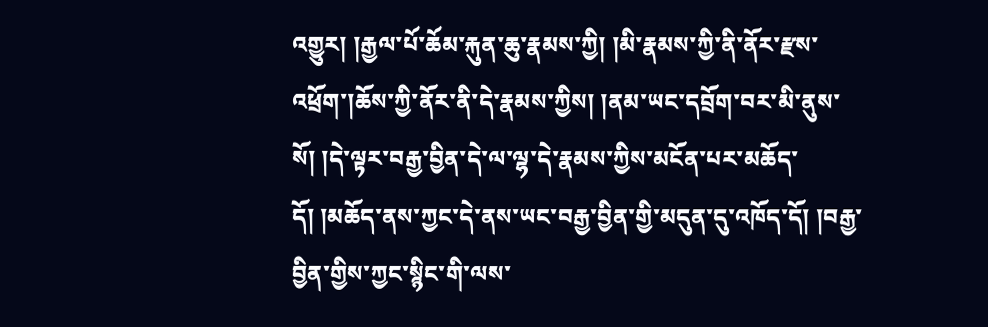འགྱུར། །རྒྱལ་པོ་ཆོམ་རྐུན་ཆུ་རྣམས་ཀྱི། །མི་རྣམས་ཀྱི་ནི་ནོར་རྫས་འཕྲོག་།ཆོས་ཀྱི་ནོར་ནི་དེ་རྣམས་ཀྱིས། །ནམ་ཡང་དབྲོག་བར་མི་ནུས་སོ། །དེ་ལྟར་བརྒྱ་བྱིན་དེ་ལ་ལྷ་དེ་རྣམས་ཀྱིས་མངོན་པར་མཆོད་དོ། །མཆོད་ནས་ཀྱང་དེ་ནས་ཡང་བརྒྱ་བྱིན་གྱི་མདུན་དུ་འཁོད་དོ། །བརྒྱ་བྱིན་གྱིས་ཀྱང་སྙིང་གི་ལས་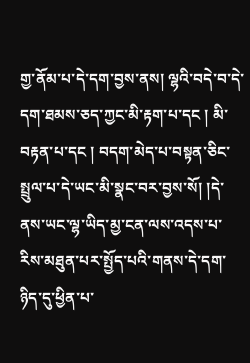གྱ་ནོམ་པ་དེ་དག་བྱས་ནས། ལྷའི་བདེ་བ་དེ་དག་ཐམས་ཅད་ཀྱང་མི་རྟག་པ་དང ། མི་བརྟན་པ་དང ། བདག་མེད་པ་བསྟན་ཅིང་སྤྲུལ་པ་དེ་ཡང་མི་སྣང་བར་བྱས་སོ། །དེ་ནས་ཡང་ལྷ་ཡིད་མྱ་ངན་ལས་འདས་པ་རིས་མཐུན་པར་སྤྱོད་པའི་གནས་དེ་དག་ཉིད་དུ་ཕྱིན་པ་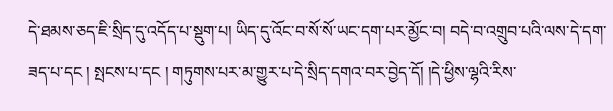དེ་ཐམས་ཅད་ཇི་སྲིད་དུ་འདོད་པ་སྡུག་པ། ཡིད་དུ་འོང་བ་སོ་སོ་ཡང་དག་པར་མྱོང་བ། བདེ་བ་འགྲུབ་པའི་ལས་དེ་དག་ཟད་པ་དང ། སྤངས་པ་དང ། གཏུགས་པར་མ་གྱུར་པ་དེ་སྲིད་དགའ་བར་བྱེད་དོ། །དེ་ཕྱིས་ལྷའི་རིས་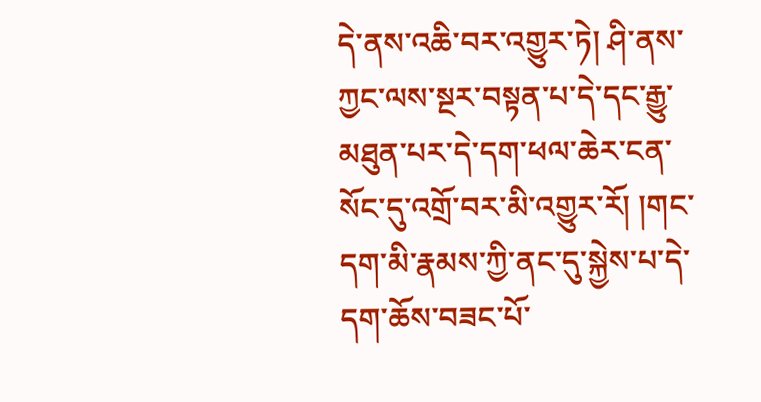དེ་ནས་འཆི་བར་འགྱུར་ཏེ། ཤི་ནས་ཀྱང་ལས་སྔར་བསྟན་པ་དེ་དང་རྒྱུ་མཐུན་པར་དེ་དག་ཕལ་ཆེར་ངན་སོང་དུ་འགྲོ་བར་མི་འགྱུར་རོ། །གང་དག་མི་རྣམས་ཀྱི་ནང་དུ་སྐྱེས་པ་དེ་དག་ཆོས་བཟང་པོ་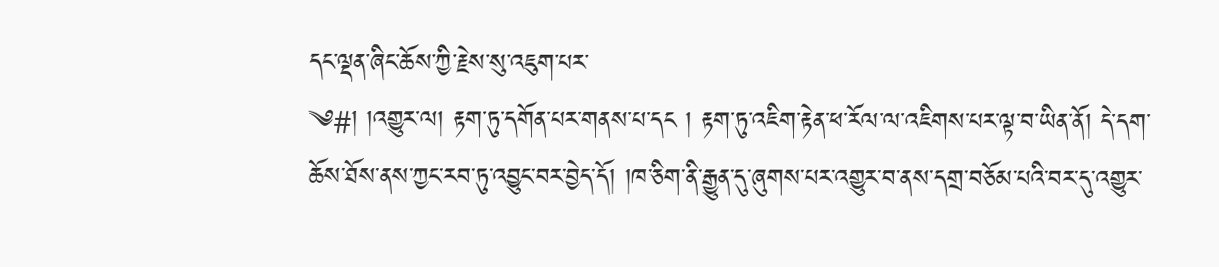དང་ལྡན་ཞིང་ཆོས་ཀྱི་རྗེས་སུ་འཇུག་པར་
༄#། །འགྱུར་ལ། རྟག་ཏུ་དགོན་པར་གནས་པ་དང ། རྟག་ཏུ་འཇིག་རྟེན་ཕ་རོལ་ལ་འཇིགས་པར་ལྟ་བ་ཡིན་ནོ། དེ་དག་ཆོས་ཐོས་ནས་ཀྱང་རབ་ཏུ་འབྱུང་བར་བྱེད་དོ། །ཁ་ཅིག་ནི་རྒྱུན་དུ་ཞུགས་པར་འགྱུར་བ་ནས་དགྲ་བཅོམ་པའི་བར་དུ་འགྱུར་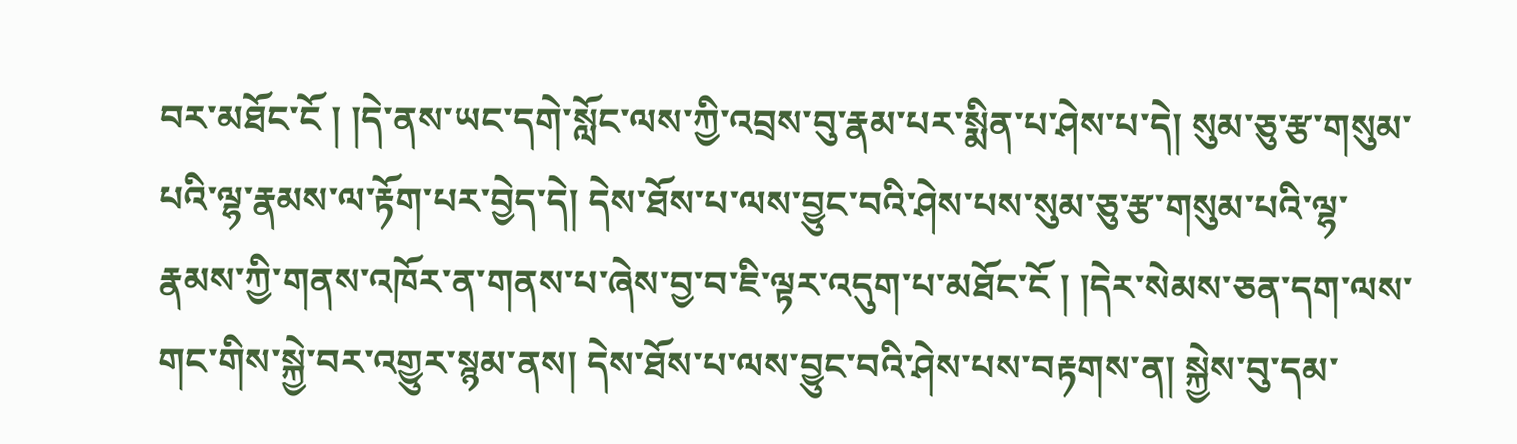བར་མཐོང་ངོ ། །དེ་ནས་ཡང་དགེ་སློང་ལས་ཀྱི་འབྲས་བུ་རྣམ་པར་སྨིན་པ་ཤེས་པ་དེ། སུམ་ཅུ་རྩ་གསུམ་པའི་ལྷ་རྣམས་ལ་རྟོག་པར་བྱེད་དེ། དེས་ཐོས་པ་ལས་བྱུང་བའི་ཤེས་པས་སུམ་ཅུ་རྩ་གསུམ་པའི་ལྷ་རྣམས་ཀྱི་གནས་འཁོར་ན་གནས་པ་ཞེས་བྱ་བ་ཇི་ལྟར་འདུག་པ་མཐོང་ངོ ། །དེར་སེམས་ཅན་དག་ལས་གང་གིས་སྐྱེ་བར་འགྱུར་སྙམ་ནས། དེས་ཐོས་པ་ལས་བྱུང་བའི་ཤེས་པས་བརྟགས་ན། སྐྱེས་བུ་དམ་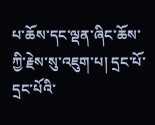པ་ཆོས་དང་ལྡན་ཞིང་ཆོས་ཀྱི་རྗེས་སུ་འཇུག་པ། དྲང་པོ་དྲང་པོའི་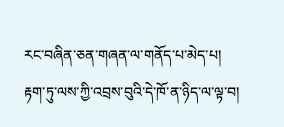རང་བཞིན་ཅན་གཞན་ལ་གནོད་པ་མེད་པ། རྟག་ཏུ་ལས་ཀྱི་འབྲས་བུའི་དེ་ཁོ་ན་ཉིད་ལ་ལྟ་བ།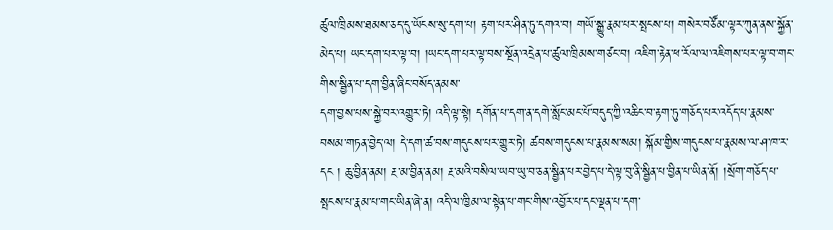ཚུལ་ཁྲིམས་ཐམས་ཅད་དུ་ཡོངས་སུ་དག་པ། རྟག་པར་ཤིན་ཏུ་དགའ་བ། གཡོ་སྒྱུ་རྣམ་པར་སྤངས་པ། གསེར་བཙོམ་ལྟར་ཀུན་ནས་སྐྱོན་མེད་པ། ཡང་དག་པར་ལྟ་བ། །ཡང་དག་པར་ལྟ་བས་སྔོན་འདྲེན་པ་ཚུལ་ཁྲིམས་གཙང་བ། འཇིག་རྟེན་ཕ་རོལ་ལ་འཇིགས་པར་ལྟ་བ་གང་གིས་སྦྱིན་པ་དག་བྱིན་ཞིང་བསོད་ནམས་
དག་བྱས་པས་སྐྱེ་བར་འགྱུར་ཏེ། འདི་ལྟ་སྟེ། དགོན་པ་དག་ན་དགེ་སློང་མང་པོ་བདུད་ཀྱི་འཆིང་བ་རྟག་ཏུ་གཅོད་པར་འདོད་པ་རྣམས་བསམ་གཏན་བྱེད་ལ། དེ་དག་ཚ་བས་གདུངས་པར་གྱུར་ཏེ། ཚབས་གདུངས་པ་རྣམས་སམ། སྐོམ་གྱིས་གདུངས་པ་རྣམས་ལ་ཤ་ཁ་ར་དང ། ཆུ་བྱིན་ནམ། རྔ་མ་བྱིན་ནམ། རྔ་མའི་བསིལ་ཡབ་ཡུ་བ་ཅན་སྦྱིན་པར་བྱེད་པ་དེ་ལྟ་བུ་ནི་སྦྱིན་པ་བྱིན་པ་ཡིན་ནོ། །སྲོག་གཅོད་པ་སྤངས་པ་རྣམ་པ་གང་ཡིན་ཞེ་ན། འདི་ལ་ཁྱིམ་ལ་སྟེན་པ་གང་གིས་འབྱོར་པ་དང་ལྡན་པ་དག་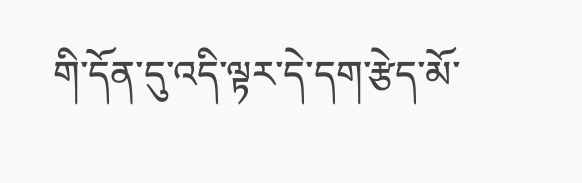གི་དོན་དུ་འདི་ལྟར་དེ་དག་རྩེད་མོ་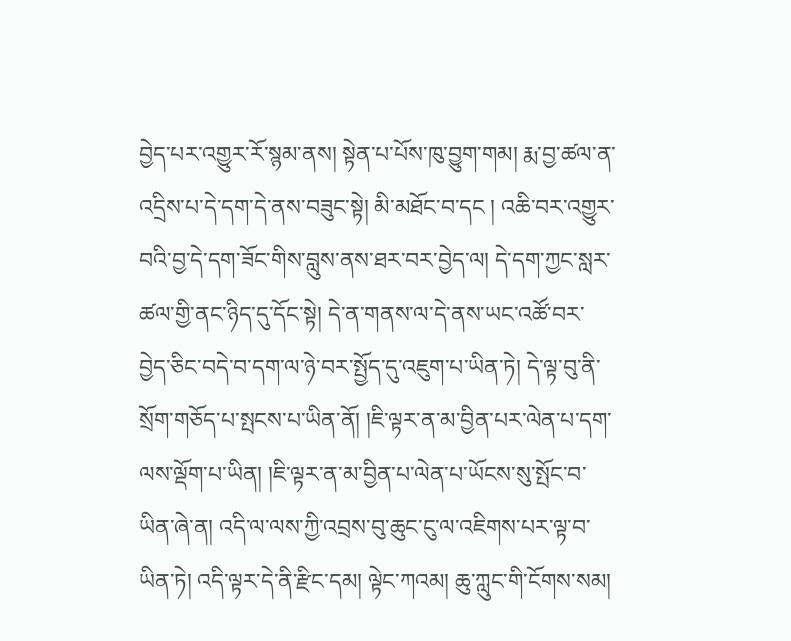བྱེད་པར་འགྱུར་རོ་སྙམ་ནས། སྟེན་པ་པོས་ཁུ་བྱུག་གམ། རྨ་བྱ་ཚལ་ན་འདྲིས་པ་དེ་དག་དེ་ནས་བཟུང་སྟེ། མི་མཐོང་བ་དང ། འཆི་བར་འགྱུར་བའི་བྱ་དེ་དག་ཟོང་གིས་བླུས་ནས་ཐར་བར་བྱེད་ལ། དེ་དག་ཀྱང་སླར་ཚལ་གྱི་ནང་ཉིད་དུ་དོང་སྟེ། དེ་ན་གནས་ལ་དེ་ནས་ཡང་འཚོ་བར་བྱེད་ཅིང་བདེ་བ་དག་ལ་ཉེ་བར་སྤྱོད་དུ་འཇུག་པ་ཡིན་ཏེ། དེ་ལྟ་བུ་ནི་སྲོག་གཅོད་པ་སྤངས་པ་ཡིན་ནོ། །ཇི་ལྟར་ན་མ་བྱིན་པར་ལེན་པ་དག་ལས་ལྡོག་པ་ཡིན། །ཇི་ལྟར་ན་མ་བྱིན་པ་ལེན་པ་ཡོངས་སུ་སྤོང་བ་ཡིན་ཞེ་ན། འདི་ལ་ལས་ཀྱི་འབྲས་བུ་ཆུང་ངུ་ལ་འཇིགས་པར་ལྟ་བ་ཡིན་ཏེ། འདི་ལྟར་དེ་ནི་རྫིང་དམ། ལྟེང་ཀའམ། ཆུ་ཀླུང་གི་ངོགས་སམ།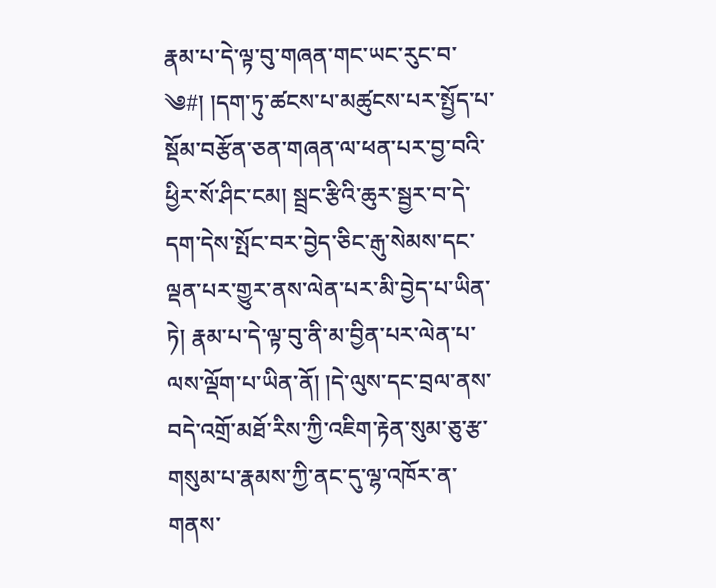རྣམ་པ་དེ་ལྟ་བུ་གཞན་གང་ཡང་རུང་བ་
༄#། །དག་ཏུ་ཚངས་པ་མཚུངས་པར་སྤྱོད་པ་སྡོམ་བརྩོན་ཅན་གཞན་ལ་ཕན་པར་བྱ་བའི་ཕྱིར་སོ་ཤིང་ངམ། སྦྲང་རྩིའི་ཆུར་སྦྱར་བ་དེ་དག་དེས་སྤོང་བར་བྱེད་ཅིང་རྒུ་སེམས་དང་ལྡན་པར་གྱུར་ནས་ལེན་པར་མི་བྱེད་པ་ཡིན་ཏེ། རྣམ་པ་དེ་ལྟ་བུ་ནི་མ་བྱིན་པར་ལེན་པ་ལས་ལྡོག་པ་ཡིན་ནོ། །དེ་ལུས་དང་བྲལ་ནས་བདེ་འགྲོ་མཐོ་རིས་ཀྱི་འཇིག་རྟེན་སུམ་ཅུ་རྩ་གསུམ་པ་རྣམས་ཀྱི་ནང་དུ་ལྷ་འཁོར་ན་གནས་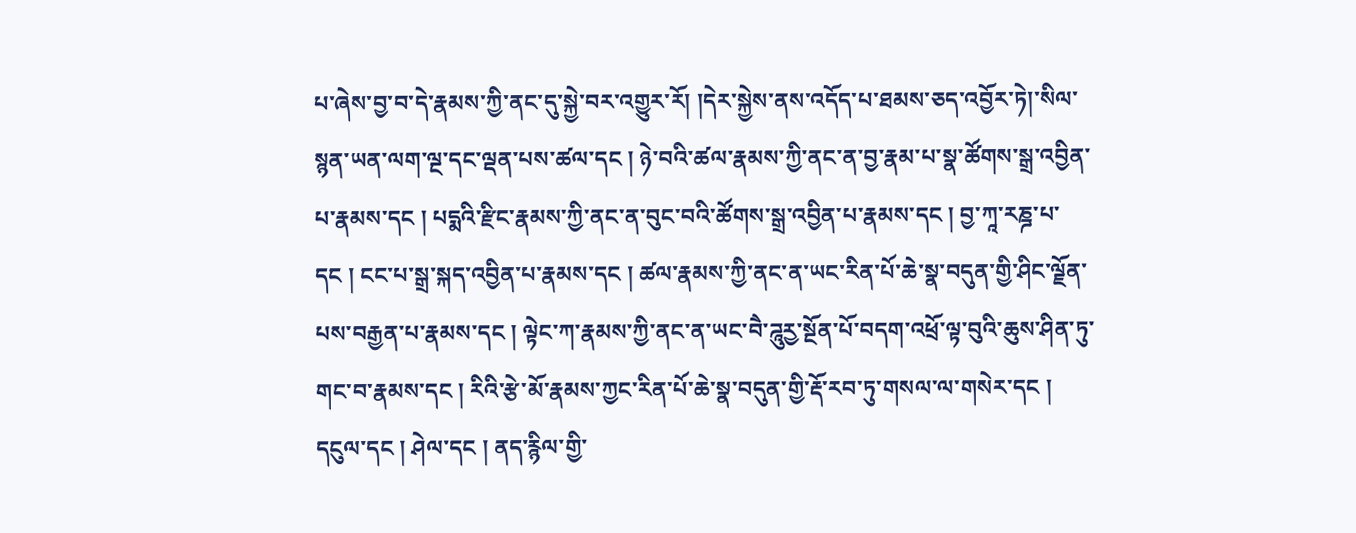པ་ཞེས་བྱ་བ་དེ་རྣམས་ཀྱི་ནང་དུ་སྐྱེ་བར་འགྱུར་རོ། །དེར་སྐྱེས་ནས་འདོད་པ་ཐམས་ཅད་འབྱོར་ཏེ།་སིལ་སྙན་ཡན་ལག་ལྔ་དང་ལྡན་པས་ཚལ་དང ། ཉེ་བའི་ཚལ་རྣམས་ཀྱི་ནང་ན་བྱ་རྣམ་པ་སྣ་ཚོགས་སྒྲ་འབྱིན་པ་རྣམས་དང ། པདྨའི་རྫིང་རྣམས་ཀྱི་ནང་ན་བུང་བའི་ཚོགས་སྒྲ་འབྱིན་པ་རྣམས་དང ། བྱ་ཀཱ་རཎྜ་པ་དང ། ངང་པ་སྒྲ་སྐད་འབྱིན་པ་རྣམས་དང ། ཚལ་རྣམས་ཀྱི་ནང་ན་ཡང་རིན་པོ་ཆེ་སྣ་བདུན་གྱི་ཤིང་ལྗོན་པས་བརྒྱན་པ་རྣམས་དང ། ལྟེང་ཀ་རྣམས་ཀྱི་ནང་ན་ཡང་བཻ་ཌཱུརྱ་སྔོན་པོ་བདག་འཕྲོ་ལྟ་བུའི་ཆུས་ཤིན་ཏུ་གང་བ་རྣམས་དང ། རིའི་རྩེ་མོ་རྣམས་ཀྱང་རིན་པོ་ཆེ་སྣ་བདུན་གྱི་རྡོ་རབ་ཏུ་གསལ་ལ་གསེར་དང ། དངུལ་དང ། ཤེལ་དང ། ནད་རྙིལ་གྱི་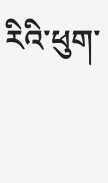རིའི་ཕུག་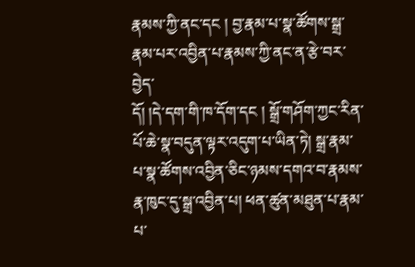རྣམས་ཀྱི་ནང་དང ། བྱ་རྣམ་པ་སྣ་ཚོགས་སྒྲ་རྣམ་པར་འབྱིན་པ་རྣམས་ཀྱི་ནང་ན་རྩེ་བར་བྱེད་
དོ། །དེ་དག་གི་ཁ་དོག་དང ། སྒྲོ་གཤོག་ཀྱང་རིན་པོ་ཆེ་སྣ་བདུན་ལྟར་འདུག་པ་ཡིན་ཏེ། སྒྲ་རྣམ་པ་སྣ་ཚོགས་འབྱིན་ཅིང་ཉམས་དགའ་བ་རྣམས་རྣ་ཁུང་དུ་སྒྲ་འབྱིན་པ། ཕན་ཚུན་མཐུན་པ་རྣམ་པ་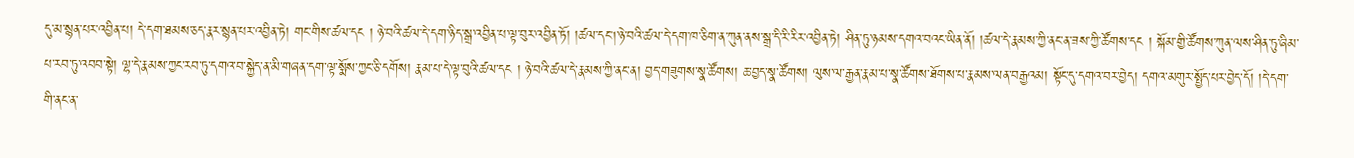དུ་མ་སྙན་པར་འབྱིན་པ། དེ་དག་ཐམས་ཅད་རྣར་སྙན་པར་འབྱིན་ཏེ། གང་གིས་ཚལ་དང ། ཉེ་བའི་ཚལ་དེ་དག་ཉིད་སྒྲ་འབྱིན་པ་ལྟ་བུར་འབྱིན་ཏོ། །ཚལ་དང།་ཉེ་བའི་ཚལ་དེ་དག་ཁ་ཅིག་ན་ཀུན་ནས་སྒྲ་དི་རི་རིར་འབྱིན་ཏེ། ཤིན་ཏུ་ཉམས་དགའ་བའང་ཡིན་ནོ། །ཚལ་དེ་རྣམས་ཀྱི་ནང་ན་ཟས་ཀྱི་ཚོགས་དང ། སྐོམ་གྱི་ཚོགས་ཀུན་ལས་ཤིན་ཏུ་ཞིམ་པ་རབ་ཏུ་འབབ་སྟེ། ལྷ་དེ་རྣམས་ཀྱང་རབ་ཏུ་དགའ་བ་སྐྱེད་ན་མི་གཞན་དག་ལྟ་སྨོས་ཀྱང་ཅི་དགོས། རྣམ་པ་དེ་ལྟ་བུའི་ཚལ་དང ། ཉེ་བའི་ཚལ་དེ་རྣམས་ཀྱི་ནང་ན། བྱད་གཟུགས་སྣ་ཚོགས། ཆ་བྱད་སྣ་ཚོགས། ལུས་ལ་རྒྱན་རྣམ་པ་སྣ་ཚོགས་ཐོགས་པ་རྣམས་ལན་བརྒྱའམ། སྟོང་དུ་དགའ་བར་བྱེད། དགའ་མགུར་སྤྱོད་པར་བྱེད་དོ། །དེ་དག་གི་ནང་ན་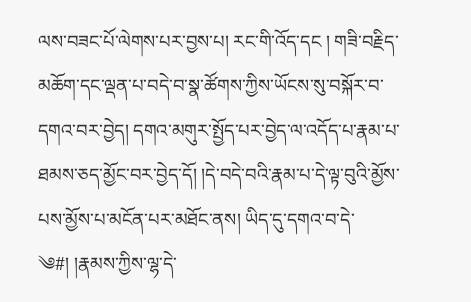ལས་བཟང་པོ་ལེགས་པར་བྱས་པ། རང་གི་འོད་དང ། གཟི་བརྗིད་མཆོག་དང་ལྡན་པ་བདེ་བ་སྣ་ཚོགས་ཀྱིས་ཡོངས་སུ་བསྐོར་བ་དགའ་བར་བྱེད། དགའ་མགུར་སྤྱོད་པར་བྱེད་ལ་འདོད་པ་རྣམ་པ་ཐམས་ཅད་མྱོང་བར་བྱེད་དོ། །དེ་བདེ་བའི་རྣམ་པ་དེ་ལྟ་བུའི་མྱོས་པས་མྱོས་པ་མངོན་པར་མཐོང་ནས། ཡིད་དུ་དགའ་བ་དེ་
༄#། །རྣམས་ཀྱིས་ལྷ་དེ་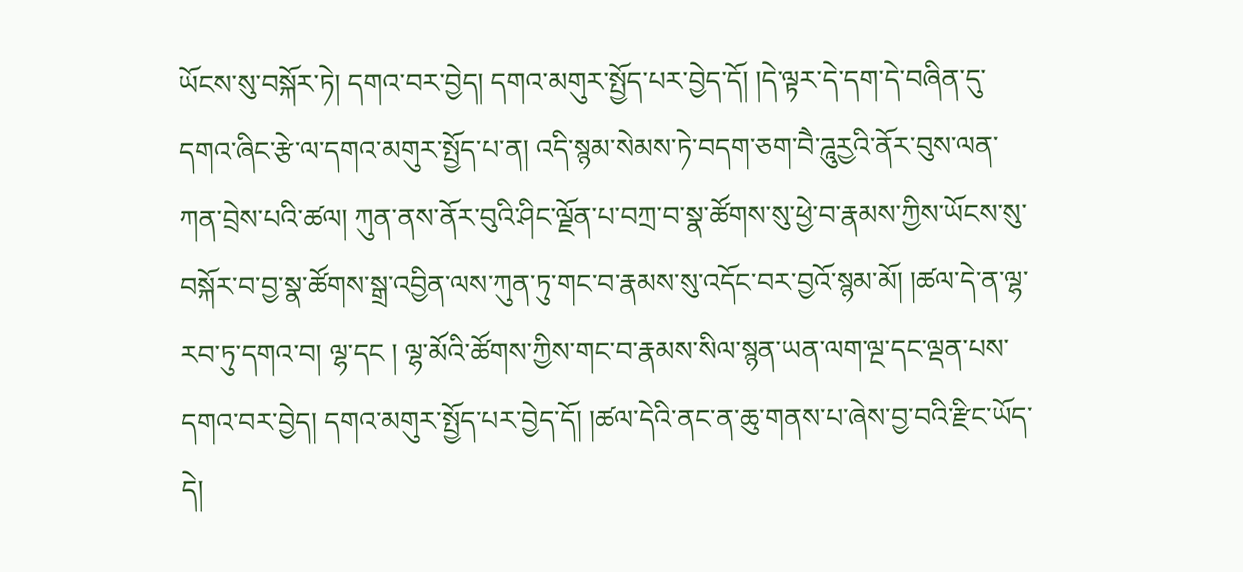ཡོངས་སུ་བསྐོར་ཏེ། དགའ་བར་བྱེད། དགའ་མགུར་སྤྱོད་པར་བྱེད་དོ། །དེ་ལྟར་དེ་དག་དེ་བཞིན་དུ་དགའ་ཞིང་རྩེ་ལ་དགའ་མགུར་སྤྱོད་པ་ན། འདི་སྙམ་སེམས་ཏེ་བདག་ཅག་བཻ་ཌཱུརྱའི་ནོར་བུས་ལན་ཀན་བྲེས་པའི་ཚལ། ཀུན་ནས་ནོར་བུའི་ཤིང་ལྗོན་པ་བཀྲ་བ་སྣ་ཚོགས་སུ་ཕྱེ་བ་རྣམས་ཀྱིས་ཡོངས་སུ་བསྐོར་བ་བྱ་སྣ་ཚོགས་སྒྲ་འབྱིན་ལས་ཀུན་ཏུ་གང་བ་རྣམས་སུ་འདོང་བར་བྱའོ་སྙམ་མོ། །ཚལ་དེ་ན་ལྷ་རབ་ཏུ་དགའ་བ། ལྷ་དང ། ལྷ་མོའི་ཚོགས་ཀྱིས་གང་བ་རྣམས་སིལ་སྙན་ཡན་ལག་ལྔ་དང་ལྡན་པས་དགའ་བར་བྱེད། དགའ་མགུར་སྤྱོད་པར་བྱེད་དོ། །ཚལ་དེའི་ནང་ན་ཆུ་གནས་པ་ཞེས་བྱ་བའི་རྫིང་ཡོད་དེ།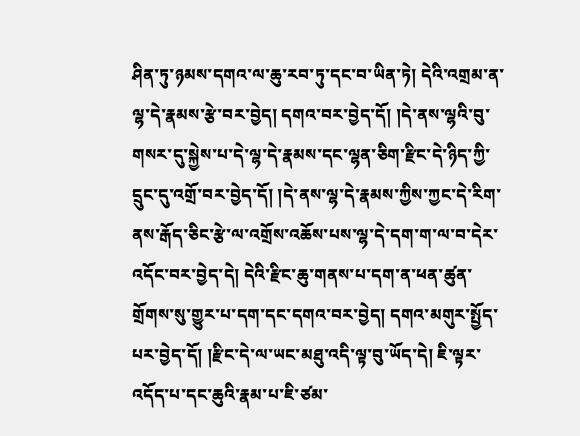ཤིན་ཏུ་ཉམས་དགའ་ལ་ཆུ་རབ་ཏུ་དང་བ་ཡིན་ཏེ། དེའི་འགྲམ་ན་ལྷ་དེ་རྣམས་རྩེ་བར་བྱེད། དགའ་བར་བྱེད་དོ། །དེ་ནས་ལྷའི་བུ་གསར་དུ་སྐྱེས་པ་དེ་ལྷ་དེ་རྣམས་དང་ལྷན་ཅིག་རྫིང་དེ་ཉིད་ཀྱི་དྲུང་དུ་འགྲོ་བར་བྱེད་དོ། །དེ་ནས་ལྷ་དེ་རྣམས་ཀྱིས་ཀྱང་དེ་རིག་ནས་རྒོད་ཅིང་རྩེ་ལ་འགྲོས་འཆོས་པས་ལྷ་དེ་དག་ག་ལ་བ་དེར་འདོང་བར་བྱེད་དེ། དེའི་རྫིང་ཆུ་གནས་པ་དག་ན་ཕན་ཚུན་གྲོགས་སུ་གྱུར་པ་དག་དང་དགའ་བར་བྱེད། དགའ་མགུར་སྤྱོད་པར་བྱེད་དོ། །རྫིང་དེ་ལ་ཡང་མཐུ་འདི་ལྟ་བུ་ཡོད་དེ། ཇི་ལྟར་འདོད་པ་དང་ཆུའི་རྣམ་པ་ཇི་ཙམ་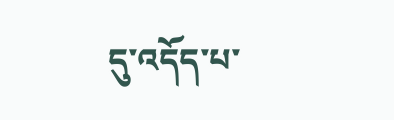དུ་འདོད་པ་